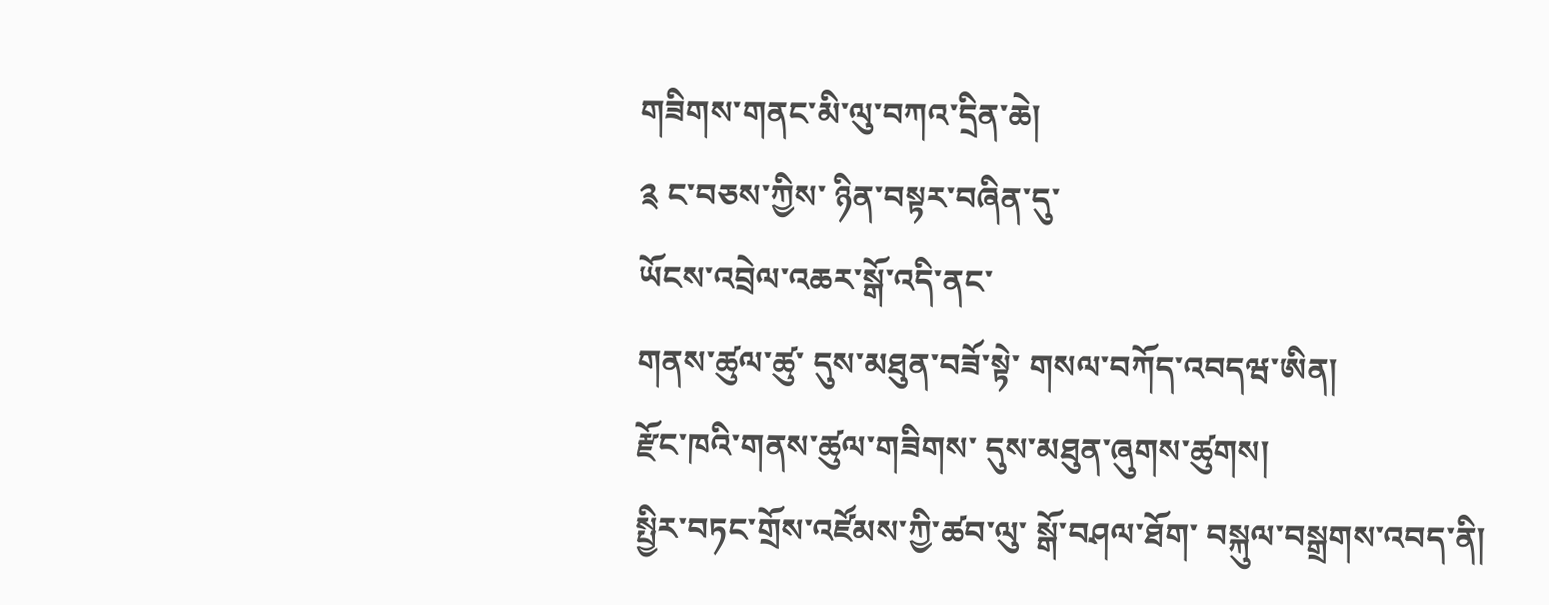གཟིགས་གནང་མི་ལུ་བཀའ་དྲིན་ཆེ།
༉ ང་བཅས་ཀྱིས་ ཉིན་བསྟར་བཞིན་དུ་
ཡོངས་འབྲེལ་འཆར་སྒོ་འདི་ནང་
གནས་ཚུལ་ཚུ་ དུས་མཐུན་བཟོ་སྟེ་ གསལ་བཀོད་འབདཝ་ཨིན།
རྫོང་ཁའི་གནས་ཚུལ་གཟིགས་ དུས་མཐུན་ཞུགས་ཚུགས།
སྤྱིར་བཏང་གྲོས་འཛོམས་ཀྱི་ཚབ་ལུ་ སྒོ་བཤལ་ཐོག་ བསྐུལ་བསྒྲགས་འབད་ནི།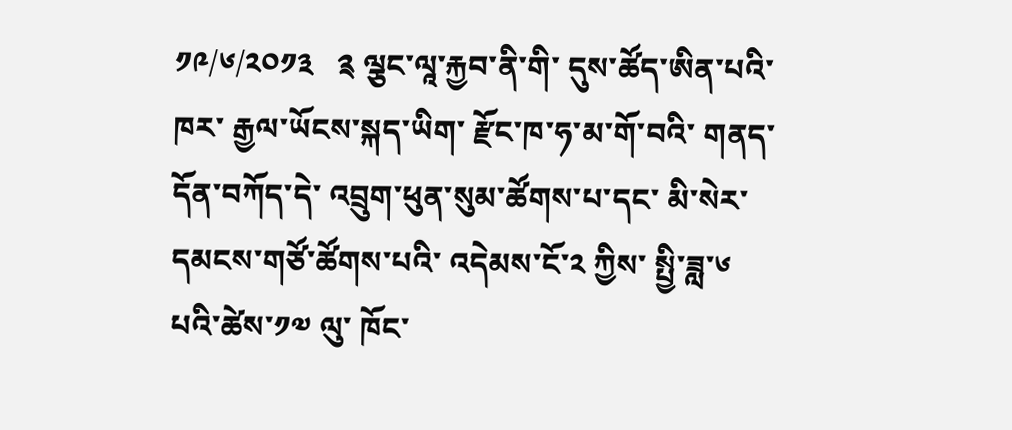༡༩/༦/༢༠༡༣   ༉ ལྕང་ལཱ་རྐྱབ་ནི་གི་ དུས་ཚོད་ཨིན་པའི་ཁར་ རྒྱལ་ཡོངས་སྐད་ཡིག་ རྫོང་ཁ་ཧ་མ་གོ་བའི་ གནད་དོན་བཀོད་དེ་ འབྲུག་ཕུན་སུམ་ཚོགས་པ་དང་ མི་སེར་དམངས་གཙོ་ཚོགས་པའི་ འདེམས་ངོ་༢ ཀྱིས་ སྤྱི་ཟླ་༦ པའི་ཚེས་༡༧ ལུ་ ཁོང་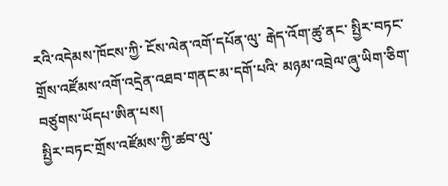རའི་འདེམས་ཁོངས་ཀྱི་ ངོས་ལེན་འགོ་དཔོན་ལུ་ རྒེད་འོག་ཚུ་ནང་ སྤྱིར་བཏང་གྲོས་འཛོམས་འགོ་འདྲེན་འཐབ་གནང་མ་དགོ་པའི་ མཉམ་འབྲེལ་ཞུ་ཡིག་ཅིག་ བཙུགས་ཡོདཔ་ཨིན་པས།
སྤྱིར་བཏང་གྲོས་འཛོམས་ཀྱི་ཚབ་ལུ་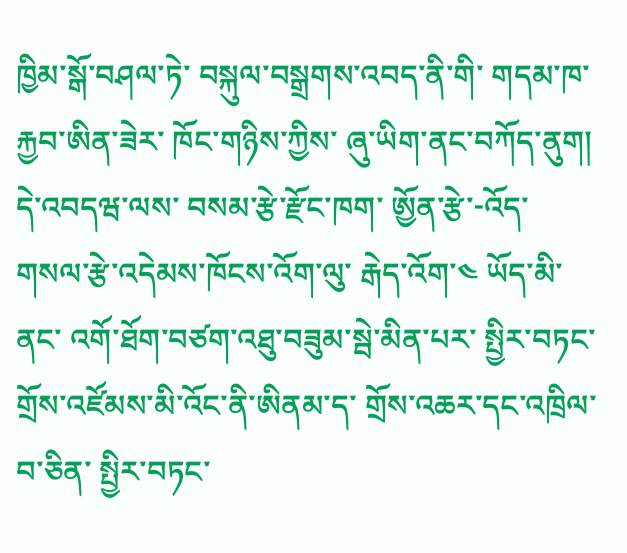ཁྱིམ་སྒོ་བཤལ་ཏེ་ བསྐུལ་བསྒྲགས་འབད་ནི་གི་ གདམ་ཁ་རྐྱབ་ཨིན་ཟེར་ ཁོང་གཉིས་ཀྱིས་ ཞུ་ཡིག་ནང་བཀོད་ནུག།
དེ་འབདཝ་ལས་ བསམ་རྩེ་རྫོང་ཁག་ ཨྱོན་རྩེ་-འོད་གསལ་རྩེ་འདེམས་ཁོངས་འོག་ལུ་ རྒེད་འོག་༤ ཡོད་མི་ནང་ འགོ་ཐོག་བཙག་འཐུ་བཟུམ་སྦེ་མིན་པར་ སྤྱིར་བཏང་གྲོས་འཛོམས་མི་འོང་ནི་ཨིནམ་ད་ གྲོས་འཆར་དང་འཁྲིལ་བ་ཅིན་ སྤྱིར་བཏང་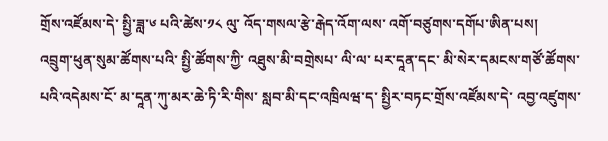གྲོས་འཛོམས་དེ་ སྤྱི་ཟླ་༦ པའི་ཚེས་༡༨ ལུ་ འོད་གསལ་རྩེ་རྒེད་འོག་ལས་ འགོ་བཙུགས་དགོཔ་ཨིན་པས།
འབྲུག་ཕུན་སུམ་ཚོགས་པའི་ སྤྱི་ཚོགས་ཀྱི་ འཐུས་མི་བགྲེསཔ་ ལི་ལ་ པར་དཱན་དང་ མི་སེར་དམངས་གཙོ་ཚོགས་པའི་འདེམས་ངོ་ མ་དཱན་ཀུ་མར་ཆེ་ཏི་རི་གིས་ སླབ་མི་དང་འཁྲིལཝ་ད་ སྤྱིར་བཏང་གྲོས་འཛོམས་དེ་ འབྱ་འཛུགས་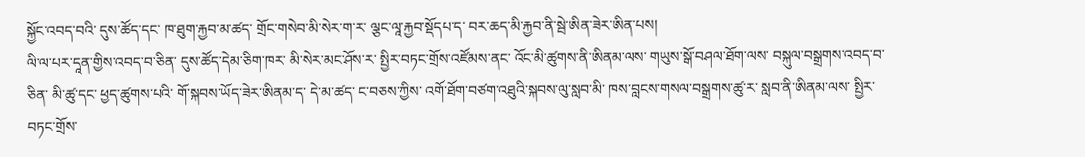སྐྱོང་འབད་བའི་ དུས་ཚོད་དང་ ཁ་ཐུག་རྐྱབ་མ་ཚད་ གྲོང་གསེབ་མི་སེར་ག་ར་ ལྕང་ལཱ་རྐྱབ་སྡོདཔ་ད་ བར་ཆད་མི་རྐྱབ་ནི་སྦེ་ཨིན་ཟེར་ཨིན་པས།
ལི་ལ་པར་དཱན་གྱིས་འབད་བ་ཅིན་ དུས་ཚོད་དེམ་ཅིག་ཁར་ མི་སེར་མང་ཤོས་ར་ སྤྱིར་བཏང་གྲོས་འཛོམས་ནང་ འོང་མི་ཚུགས་ནི་ཨིནམ་ལས་ གཡུས་སྒོ་བཤལ་ཐོག་ལས་ བསྐུལ་བསྒྲགས་འབད་བ་ཅིན་ མི་ཚུ་དང་ ཕྱད་ཚུགས་པའི་ གོ་སྐབས་ཡོད་ཟེར་ཨིནམ་ད་ དེ་མ་ཚད་ ང་བཅས་ཀྱིས་ འགོ་ཐོག་བཙག་འཐུའི་སྐབས་ལུ་སླབ་མི་ ཁས་བླངས་གསལ་བསྒྲགས་ཚུ་ར་ སླབ་ནི་ཨིནམ་ལས་ སྤྱིར་བཏང་གྲོས་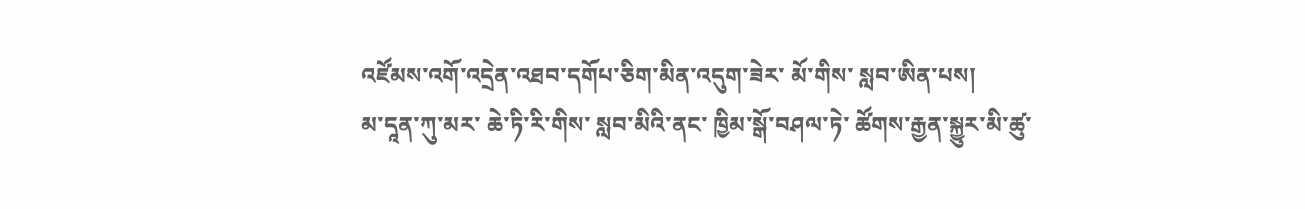འཛོམས་འགོ་འདྲེན་འཐབ་དགོཔ་ཅིག་མིན་འདུག་ཟེར་ མོ་གིས་ སླབ་ཨིན་པས།
མ་དཱན་ཀུ་མར་ ཆེ་ཏི་རི་གིས་ སླབ་མིའི་ནང་ ཁྱིམ་སྒོ་བཤལ་ཏེ་ ཚོགས་རྒྱན་སྐྱུར་མི་ཚུ་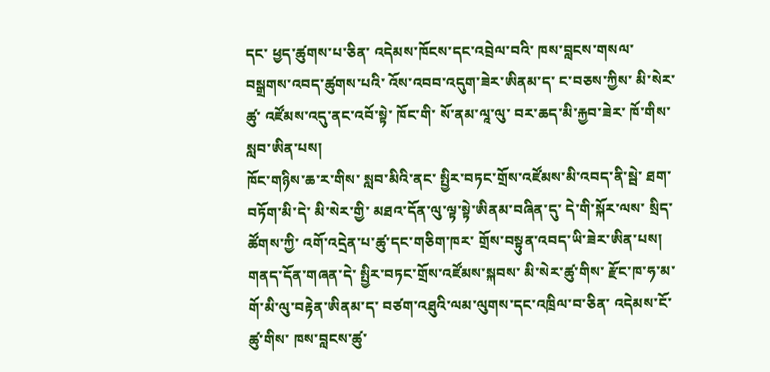དང་ ཕྱད་ཚུགས་པ་ཅིན་ འདེམས་ཁོངས་དང་འབྲེལ་བའི་ ཁས་བླངས་གསལ་བསྒྲགས་འབད་ཚུགས་པའི་ འོས་འབབ་འདུག་ཟེར་ཨིནམ་ད་ ང་བཅས་ཀྱིས་ མི་སེར་ཚུ་ འཛོམས་འདུ་ནང་འབོ་སྟེ་ ཁོང་གི་ སོ་ནམ་ལཱ་ལུ་ བར་ཆད་མི་རྐྱབ་ཟེར་ ཁོ་གིས་ སླབ་ཨིན་པས།
ཁོང་གཉིས་ཆ་ར་གིས་ སླབ་མིའི་ནང་ སྤྱིར་བཏང་གྲོས་འཛོམས་མི་འབད་ནི་སྦེ་ ཐག་བཏོག་མི་དེ་ མི་སེར་གྱི་ མཐའ་དོན་ལུ་ལྟ་སྟེ་ཨིནམ་བཞིན་དུ་ དེ་གི་སྐོར་ལས་ སྲིད་ཚོགས་ཀྱི་ འགོ་འདྲེན་པ་ཚུ་དང་གཅིག་ཁར་ གྲོས་བསྟུན་འབད་ཡི་ཟེར་ཨིན་པས།
གནད་དོན་གཞན་དེ་ སྤྱིར་བཏང་གྲོས་འཛོམས་སྐབས་ མི་སེར་ཚུ་གིས་ རྫོང་ཁ་ཧ་མ་གོ་མི་ལུ་བརྟེན་ཨིནམ་ད་ བཙག་འཐུའི་ལམ་ལུགས་དང་འཁྲིལ་བ་ཅིན་ འདེམས་ངོ་ཚུ་གིས་ ཁས་བླངས་ཚུ་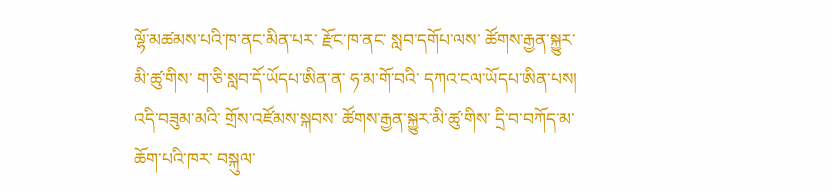ལྷོ་མཚམས་པའི་ཁ་ནང་མིན་པར་ རྫོང་ཁ་ནང་ སླབ་དགོཔ་ལས་ ཚོགས་རྒྱན་སྐྱུར་མི་ཚུ་གིས་ ག་ཅི་སླབ་དོ་ཡོདཔ་ཨིན་ན་ ཧ་མ་གོ་བའི་ དཀའ་ངལ་ཡོདཔ་ཨིན་པས།
འདི་བཟུམ་མའི་ གྲོས་འཛོམས་སྐབས་ ཚོགས་རྒྱན་སྐྱུར་མི་ཚུ་གིས་ དྲི་བ་བཀོད་མ་ཆོག་པའི་ཁར་ བསྐུལ་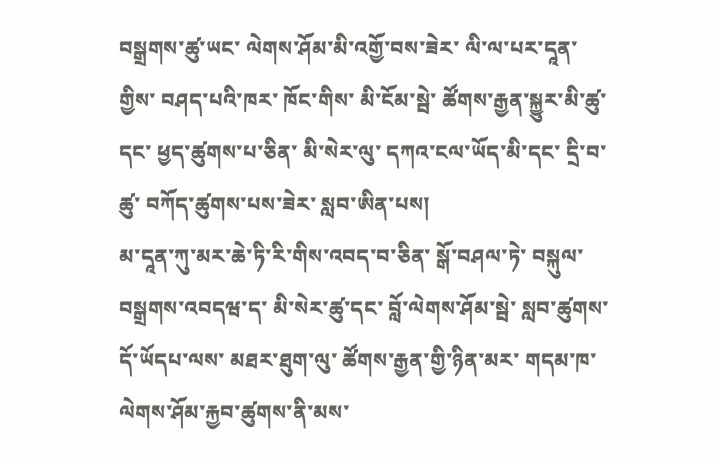བསྒྲགས་ཚུ་ཡང་ ལེགས་ཤོམ་མི་འགྱོ་བས་ཟེར་ ལི་ལ་པར་དཱན་གྱིས་ བཤད་པའི་ཁར་ ཁོང་གིས་ མི་ངོམ་སྦེ་ ཚོགས་རྒྱན་སྐྱུར་མི་ཚུ་དང་ ཕྱད་ཚུགས་པ་ཅིན་ མི་སེར་ལུ་ དཀའ་ངལ་ཡོད་མི་དང་ དྲི་བ་ཚུ་ བཀོད་ཚུགས་པས་ཟེར་ སླབ་ཨིན་པས།
མ་དཱན་ཀུ་མར་ཆེ་ཏི་རི་གིས་འབད་བ་ཅིན་ སྒོ་བཤལ་ཏེ་ བསྐུལ་བསྒྲགས་འབདཝ་ད་ མི་སེར་ཚུ་དང་ བློ་ལེགས་ཤོམ་སྦེ་ སླབ་ཚུགས་དོ་ཡོདཔ་ལས་ མཐར་ཐུག་ལུ་ ཚོགས་རྒྱན་གྱི་ཉིན་མར་ གདམ་ཁ་ལེགས་ཤོམ་རྐྱབ་ཚུགས་ནི་མས་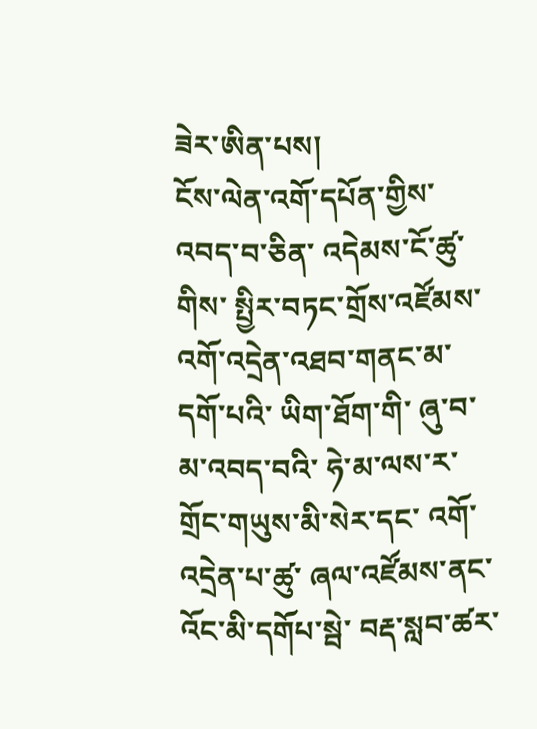ཟེར་ཨིན་པས།
ངོས་ལེན་འགོ་དཔོན་གྱིས་འབད་བ་ཅིན་ འདེམས་ངོ་ཚུ་གིས་ སྤྱིར་བཏང་གྲོས་འཛོམས་འགོ་འདྲེན་འཐབ་གནང་མ་དགོ་པའི་ ཡིག་ཐོག་གི་ ཞུ་བ་མ་འབད་བའི་ ཧེ་མ་ལས་ར་ གྲོང་གཡུས་མི་སེར་དང་ འགོ་འདྲེན་པ་ཚུ་ ཞལ་འཛོམས་ནང་ འོང་མི་དགོཔ་སྦེ་ བརྡ་སླབ་ཚར་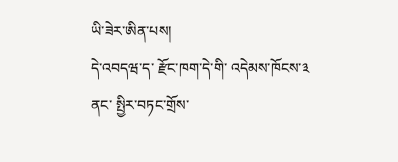ཡི་ཟེར་ཨིན་པས།
དེ་འབདཝ་ད་ རྫོང་ཁག་དེ་གི་ འདེམས་ཁོངས་༣ ནང་ སྤྱིར་བཏང་གྲོས་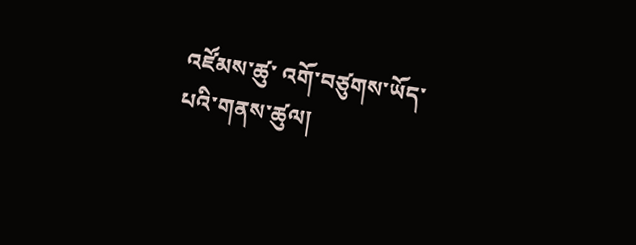འཛོམས་ཚུ་ འགོ་བཙུགས་ཡོད་པའི་གནས་ཚུལ།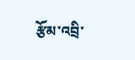རྩོམ་འབྲི་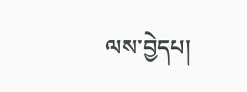ལས་བྱེདཔ།